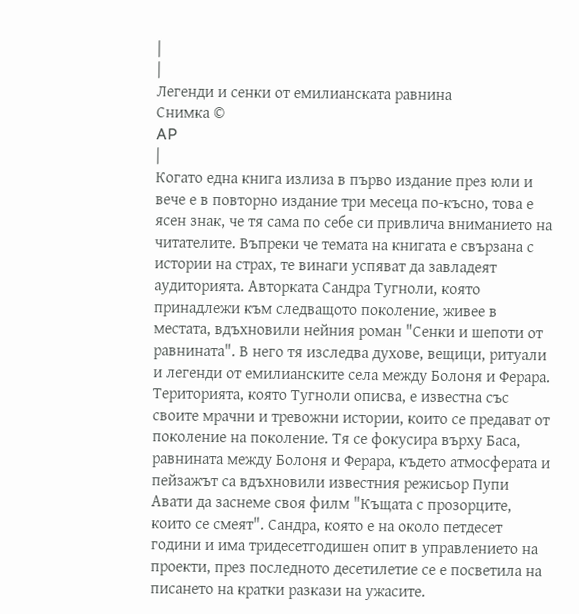|
|
Легенди и сенки от емилианската равнина
Снимка ©
AP
|
Когато една книга излиза в първо издание през юли и вече е в повторно издание три месеца по-късно, това е ясен знак, че тя сама по себе си привлича вниманието на читателите. Въпреки че темата на книгата е свързана с истории на страх, те винаги успяват да завладеят аудиторията. Авторката Сандра Тугноли, която принадлежи към следващото поколение, живее в местата, вдъхновили нейния роман "Сенки и шепоти от равнината". В него тя изследва духове, вещици, ритуали и легенди от емилианските села между Болоня и Ферара.
Територията, която Тугноли описва, е известна със своите мрачни и тревожни истории, които се предават от поколение на поколение. Тя се фокусира върху Баса, равнината между Болоня и Ферара, където атмосферата и пейзажът са вдъхновили известния режисьор Пупи Авати да заснеме своя филм "Къщата с прозорците, които се смеят". Сандра, която е на около петдесет години и има тридесетгодишен опит в управлението на проекти, през последното десетилетие се е посветила на писането на кратки разкази на ужасите.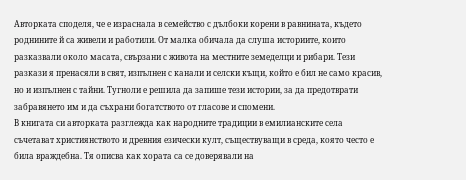Авторката споделя, че е израснала в семейство с дълбоки корени в равнината, където роднините й са живели и работили. От малка обичала да слуша историите, които разказвали около масата, свързани с живота на местните земеделци и рибари. Тези разкази я пренасяли в свят, изпълнен с канали и селски къщи, който е бил не само красив, но и изпълнен с тайни. Тугноли е решила да запише тези истории, за да предотврати забравянето им и да съхрани богатството от гласове и спомени.
В книгата си авторката разглежда как народните традиции в емилианските села съчетават християнството и древния езически култ, съществуващи в среда, която често е била враждебна. Тя описва как хората са се доверявали на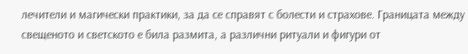лечители и магически практики, за да се справят с болести и страхове. Границата между свещеното и светското е била размита, а различни ритуали и фигури от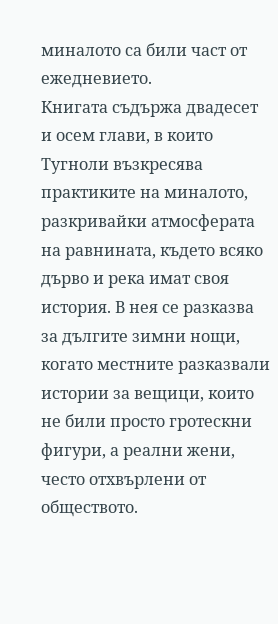миналото са били част от ежедневието.
Книгата съдържа двадесет и осем глави, в които Тугноли възкресява практиките на миналото, разкривайки атмосферата на равнината, където всяко дърво и река имат своя история. В нея се разказва за дългите зимни нощи, когато местните разказвали истории за вещици, които не били просто гротескни фигури, а реални жени, често отхвърлени от обществото.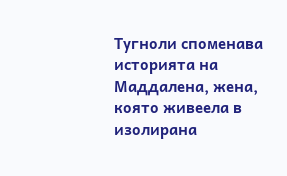Тугноли споменава историята на Маддалена, жена, която живеела в изолирана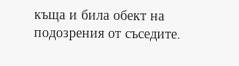къща и била обект на подозрения от съседите.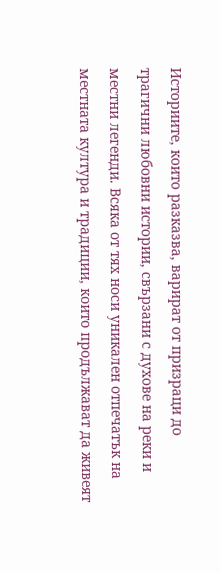Историите, които разказва, варират от призраци до трагични любовни истории, свързани с духове на реки и местни легенди. Всяка от тях носи уникален отпечатък на местната култура и традиции, които продължават да живеят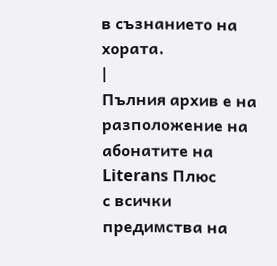в съзнанието на хората.
|
Пълния архив е на разположение на абонатите на Literans Плюс
с всички предимства на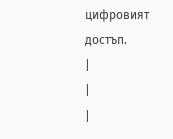цифровият достъп.
|
|
|